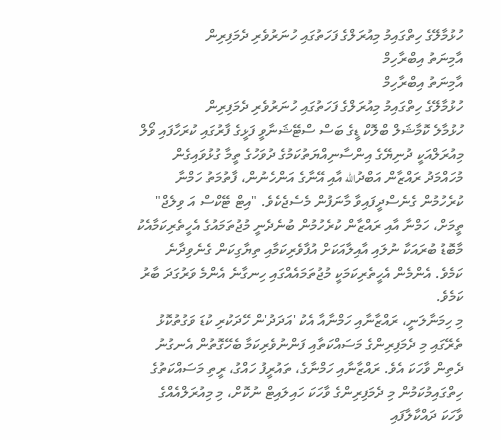ހުޅުމާލޭގެ ހިތްގައިމު މިއުރަލްގެ ފަހަތުގައި ހުނަރުވެރި ދެމަފިރިން
އާމިނަތު އިބްރާހިމް
އާމިނަތު އިބްރާހިމް
ހުޅުމާލޭގެ ހިތްގައިމު މިއުރަލްގެ ފަހަތުގައި ހުނަރުވެރި ދެމަފިރިން
ހުޅުމާލެ ކޮމާޝަލް ބްލޮކް ޑީގެ ބަސް ސްޓޭޝަނާވީ ފަޅީގެ ފާރުގައި ކުރަހާފައި ވޯލް މިއުރަލްއަކީ ދުނިޔޭގެ އިންސާނިއްޔަތުކަމުގެ ދުވަހުގެ ތީމާ ގުޅުވައިގެން މުހައްމަދު ރައްޒާން އަބްދުالله އާއި އޭނާގެ އަންހެނުން، ފާތުމަތު ހަމްނާ ކުރެހުމުން ގެނެސްދީފައިވާ މާނަފުން މެސެޖެކެވެ. "އިޓް ޓޭކްސް އަ ވިލެޖް" ތީމަށް، ހަމްނާ އާއި ރައްޒާން ކުރެހުމުން ބުނެދެނީ މުޖުތަމައުގެ އެހީތެރިކަމާއެކު މާބޮޑު ބުރައަކާ ނުލައި އާއިލާއަކަށް އުފާވެރިކަމާއި ތިޔާގިކަން ގެނެވިދާނެ ކަމެވެ. އެންމެން އެހީތެރިކަމަކީ މުޖުތަމައެއްގައި ހިނގާނެ އެންމެ ވަރުގަދަ ބާރު ކަމެވެ.
މި ހިމަނާލަނީ، ރައްޒާނާއި ހަމްނާއާ އެކު 'އަދަދު'ން ހޭދަކުރި ކުޑަ ވަގުތުކޮޅު ތެރޭގައި މި ދެމަފިރިންގެ މަސައްކަތާއި ފަންނުވެރިކަމާ ބެހޭގޮތުން އެނގުނު ދެތިން ވާހަކަ އެވެ. ރައްޒާނާއި ހަމްނާގެ، ތައުރީފު ހައްގު، ރީތި މަސައްކަތުގެ ހިތްގައިމުކަމުން މި ދެމަފިރިންގެ ވާހަކަ ހައިލައިޓް ނުކޮށް، މި މިއުރަލްއެއްގެ ވާހަކަ ދައްކާލާފައި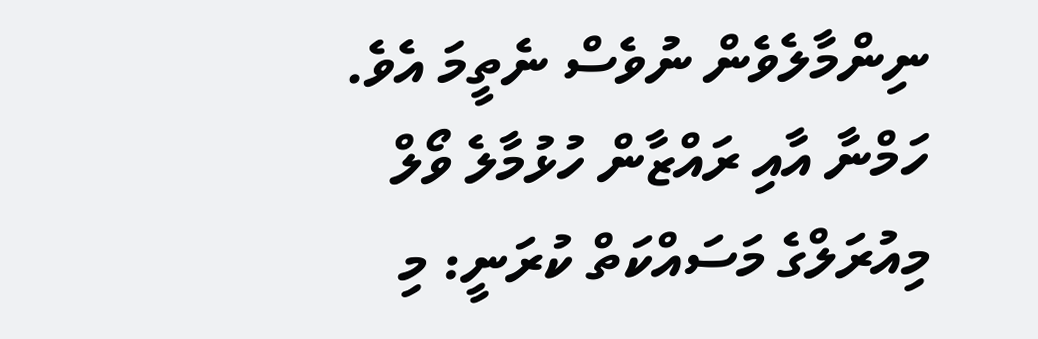ނިންމާލެވެން ނުވެސް ނެތީމަ އެވެ.
ހަމްނާ އާއި ރައްޒާން ހުޅުމާލެ ވޯލް މިއުރަލްގެ މަސައްކަތް ކުރަނީ: މި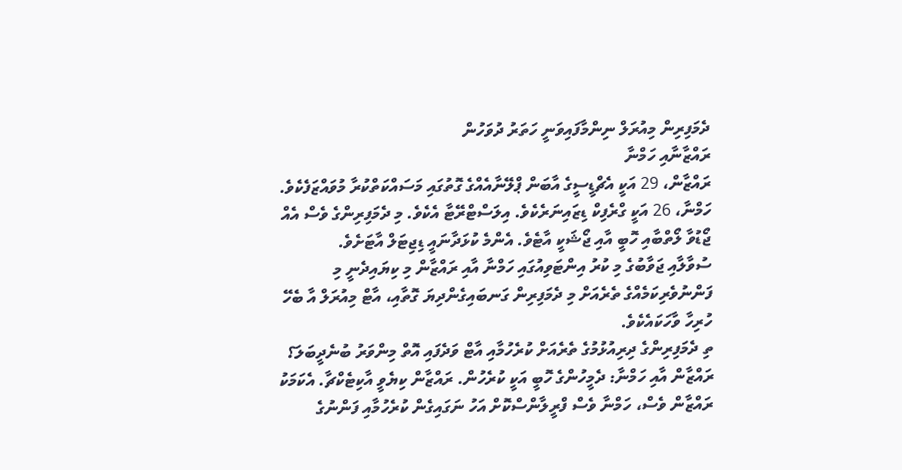ދެމަފިރިން މިއުރަލް ނިންމާފައިވަނީ ހަތަރު ދުވަހުން
ރައްޒާނާއި ހަމްނާ
ރައްޒާން، 29 އަކީ އެޗްޑީސީގެ އާބަން ޕްލޭނާއެއްގެ ގޮތުގައި މަސައްކަތްކުރާ މުވައްޒަފެކެވެ. ހަމްނާ، 26 އަކީ ގްރެފިކް ޑިޒައިނަރެކެވެ. އިލަސްޓްރޭޓާ އެކެވެ. މި ދެމަފިރިންގެ ވެސް އެއް ޖޯޑުވާ ލޯތްބާއި ހޮބީ އާއި ޖޯޝަކީ އާޓެވެ. އެންމެ ކުޅަދާނައީ ޑިޖިޓަލް އާޓަށެވެ.
ސުވާލާއި ޖަވާބުގެ މި ކުރު އިންޓަވިއުގައި ހަމްނާ އާއި ރައްޒާން މި ކިޔައިދެނީ މި ފަންނުވެރިކަމެއްގެ ތެރެއަށް މި ދެމަފިރިން ގަނބައިގެންދިޔަ ގޮތާއި، އާޓް މިއުރަލް އާ ބެހޭ ހުރިހާ ވާހަކައެކެވެ.
ތި ދެމަފިރިންގެ ދިރިއުޅުމުގެ ތެރެއަށް ކުރެހުމާއި އާޓް ވަދެފައި އޮތް މިންވަރު ބުނެދީބަލަ؟
ރައްޒާން އާއި ހަމްނާ: ދެމީހުންގެ ހޮބީ އަކީ ކުރެހުން. ރައްޒާން ކިޔެވީ އާކިޓެކްޗާ. އެކަމަކު ރައްޒާން ވެސް، ހަމްނާ ވެސް ފްރީލާންސްކޮށް އަހު ނަގައިގެން ކުރެހުމާއި ފަންނުގެ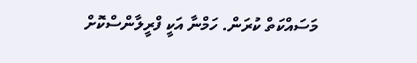މަސައްކަތް ކުރަން. ހަމްނާ އަކީ ފްރީލާންސްކޮށް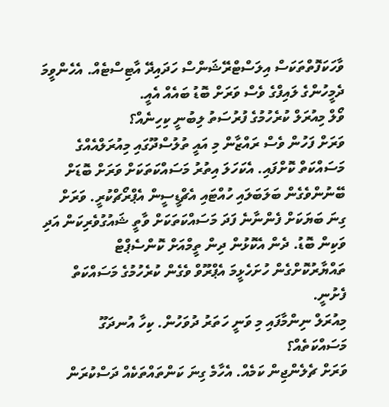ވާހަކަފޮތްތަކަސް އިލަސްޓްރޭޝަންސް ހަދައިދޭ އާޓިސްޓެއް. އެހެންވީމަ ދެމީހުންގެ ލައިފްގެ ވެސް ވަރަށް ބޮޑު ބައެއް އެއީ.
ވޯލް މިއުރަލް ކުރެހުމުގެ ފުރުސަތު ލިބުނީ ކިހިނެއް؟
ވަރަށް ފަހުން ވެސް ރައްޒާން މި އައީ ތުލުސްދޫގައި މިއުރަލްއެއްގެ މަސައްކަތް ކޮށްފައި. އެކަހަލަ އިތުރު މަސައްކަތަކަށް ވަރަށް ބޮޑަށް ބޭނުންވެގެން ބަލަބަލައި ހުއްޓައި އެޗްޑީސީން އެޕްރޯޗްކުރީ. ވަރަށް ގިނަ ބަޔަކަށް ފެންނާނެ ފަދަ މަސައްކަތަކަށް ވާތީ ޝައުގުވެރިކަން އަދި ވަކިން ބޮޑު. ދެން އެކޮޅުން ދިން ތީމްއަށް ކޮންސެޕްޓް ތައްޔާރުކޮށްގެން ހުށަހެޅީމަ އެޕްރޫވް ވެގެން ކުރެހުމުގެ މަސައްކަތް ފެށުނީ.
މިއުރަލް ނިންމާފައި މި ވަނީ ހަތަރު ދުވަހުން. ކިހާ އުނދަގޫ މަސައްކަތެއް؟
ވަރަށް ޗެލެންޖިން ކަމެއް. އެހާމެ ގިނަ ކަންތައްތަކެއް ދަސްކުރަން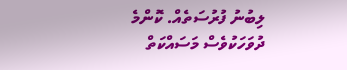ލިބުނު ފުރުސަތެއް. ކޮންމެ ދުވަހަކުވެސް މަސައްކަތް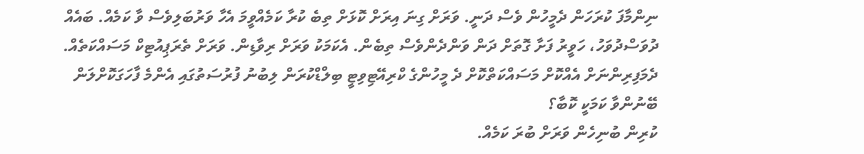ނިންމާފަ ކުރަހަން ދެމީހުން ވެސް ދަނީ. ވަރަށް ގިނަ އިރަށް ކޮޅަށް ތިބެ ކުރާ ކަމެއްވީމަ އެހާ ވަރުބަލިވެސް ވާ ކަމެއް. ބައެއް ދުވަސްދުވަހު، ހަވީރު ފަށާ ގޮތަށް ދަން ވަންދެންވެސް ތިބެން. އެކަމަކު ވަރަށް ރިވާޑިން. ވަރަށް ތެރަޕިއުޓިކް މަސައްކަތެއް.
ދެމަފިރިންނަށް އެއްކޮށް މަސައްކަތްކޮށް ދެ މީހުންގެ ކްރިއޭޓިވިޓީ ބިލްޑްކުރަން ލިބުނު ފުރުސަތުގައި އެންމެ ފާހަގަކޮށްލަން ބޭނުންވާ ކަމަކީ ކޮބާ؟
ކުރިން ބުނިހެން ވަރަށް ބުރަ ކަމެއް.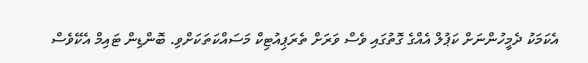އެކަމަކު ދެމީހުންނަށް ކަޕުލް އެއްގެ ގޮތުގައި ވެސް ވަރަށް ތެރަޕިއުޓިކް މަސައްކަތަކަށްވި. ބޮންޑިން ޓައިމް އެކޭވެސް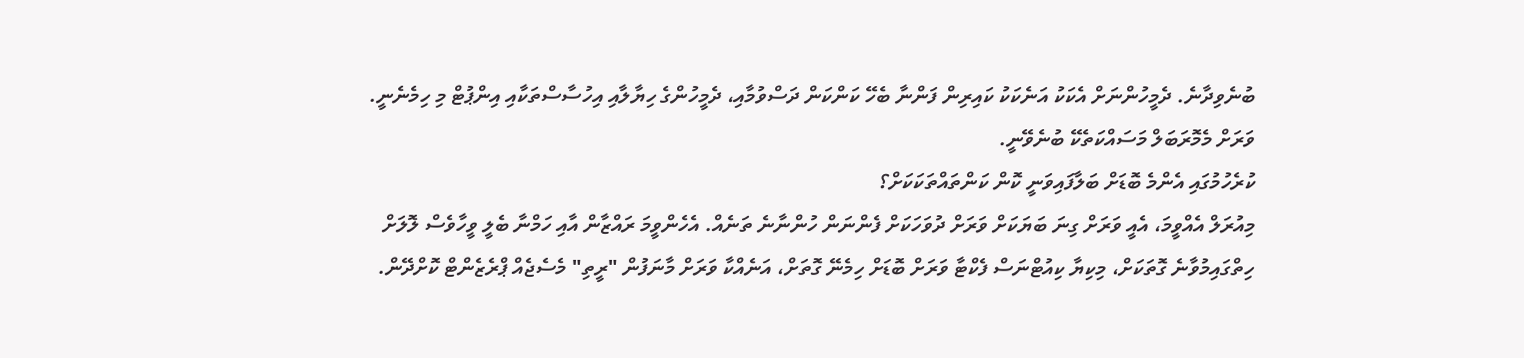ބުނެވިދާނެ. ދެމީހުންނަށް އެކަކު އަނެކަކު ކައިރިން ފަންނާ ބެހޭ ކަންކަން ދަސްވުމާއި، ދެމީހުންގެ ހިޔާލާއި އިހުސާސްތަކާއި އިންޕުޓް މި ހިމެނެނީ. ވަރަށް މެމޮރަބަލް މަސައްކަތެކޭ ބުނެވޭނީ.
ކުރެހުމުގައި އެންމެ ބޮޑަށް ބަލާފައިވަނީ ކޮން ކަންތައްތަކަކަށް؟
މިއުރަލް އެއްވީމަ، އެއީ ވަރަށް ގިނަ ބަޔަކަށް ވަރަށް ދުވަހަކަށް ފެންނަން ހުންނާނެ ތަނެއް. އެހެންވީމަ ރައްޒާން އާއި ހަމްނާ ބެލީ ވީހާވެސް ލޮލަށް ހިތްގައިމުވާނެ ގޮތަކަށް، މިކިޔާ ކިއުޓްނަސް ފެކްޓާ ވަރަށް ބޮޑަށް ހިމެނޭ ގޮތަށް، އަނެއްކާ ވަރަށް މާނަފުން "ރީތި" މެސެޖެއް ޕްރެޒެންޓް ކޮށްދޭން.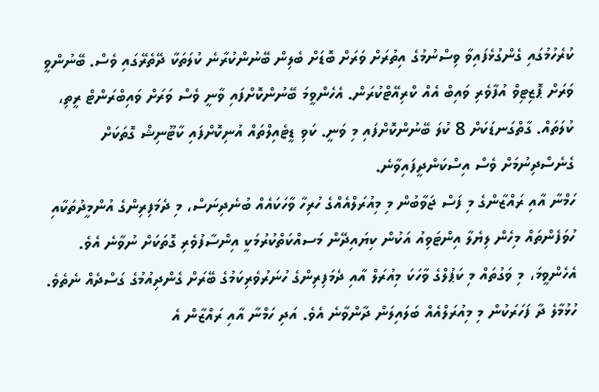ކުރެހުމުގައި ގެންގުޅެފައިވާ ވިސްނުމުގެ އިތުރަށް ވަރަށް ބޮޑަށް ބެލިން ބޭނުންކުރާނެ ކުލަތަކާ ދޭތެރޭގައި ވެސް. ބޭނުންވީ ވަރަށް ޕޮޒިޓިވް އުފާވެރި ވައިބް އެއް ކްރިއޭޓްކުރަން. އެހެންވީމަ ބޭނުންކޮށްފައި ވާނީ ވެސް ވަރަށް ވައިބްރަންޓް ރީތި، ކުލަތައް. ގާތްގަނޑަކަށް 8 ކުލަ ބޭނުންކޮށްފައި މި ވަނީ. ކަވި ޑީޓެއިލްތައް އުނިކޮށްފައި ކާޓޫނިޝް ގޮތަކަށް ގެނެސްދިނުމަށް ވެސް އިސްކަންދީފައިވާނެ.
ހަމްނާ އާއި ރައްޒާންގެ މި ފަސް ޖަވާބުން މި މިއުރަލްއެއްގެ ހުރިހާ ވާހަކައެއް ބުނެދިނަސް، މި ދެމަފިރިންގެ އުންމީދުތަކާއި ހުވަފެންތައް މިހެން ލިޔެލާ އިންޓަވިއު އަކުން ކިޔައިދޭން މަސއްކަތްކުރުމަކީ އިންސާފުވެރި ގޮތަކަށް ނުވާނެ އެވެ. އެހެންވީމަ، މި ވަގުތައް މި ކަޕުލްގެ ވާހަކަ މިއުރަލް އާއި ދެމަފިރިންގެ ހުނަރުވެރިކަމުގެ ބޭރަށް ގެންދިއުމުގެ ގަސްދެއް ނެތެވެ.
ހުޅުމާލެ ދާ ފަހަރަކުން މި މިއުރަލްއެއް ބަލައިލަން ދާންވާނެ އެވެ. އަދި ހަމްނާ އާއި ރައްޒާން އެ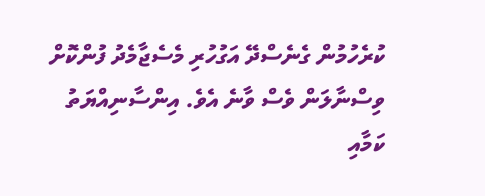ކުރެހުމުން ގެނެސްދޭ އަގުހުރި މެސެޖާމެދު ފުންކޮށް ވިސްނާލަން ވެސް ވާނެ އެވެ. އިންސާނިއްޔަތު ކަމާއި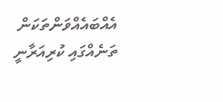އެއްބައެއްވަންތަކަން ތަނެއްގައި ކުރިއަރާނީ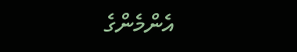އެންމެންގެ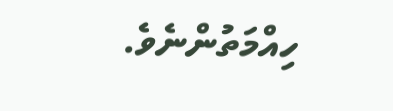ހިއްމަތުންނެވެ.